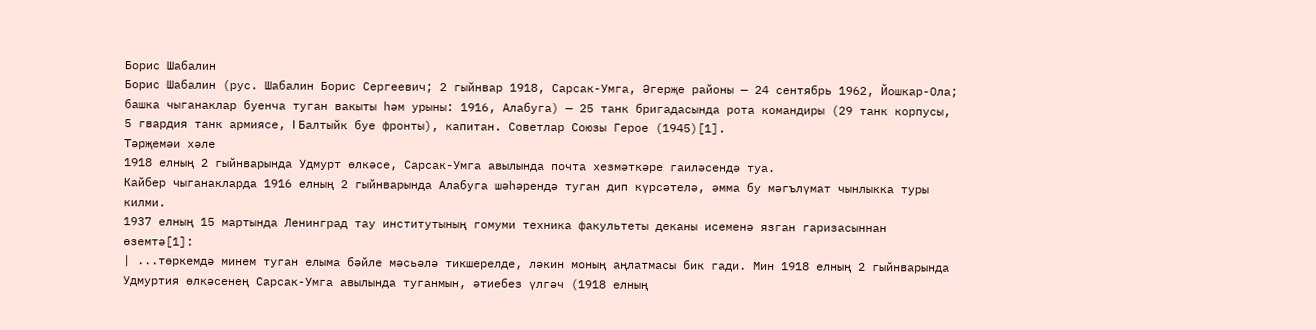Борис Шабалин
Борис Шабалин (рус. Шабалин Борис Сергеевич; 2 гыйнвар 1918, Сарсак-Умга, Әгерҗе районы — 24 сентябрь 1962, Йошкар-Ола; башка чыганаклар буенча туган вакыты һәм урыны: 1916, Алабуга) — 25 танк бригадасында рота командиры (29 танк корпусы, 5 гвардия танк армиясе, I Балтыйк буе фронты), капитан. Советлар Союзы Герое (1945)[1].
Тәрҗемәи хәле
1918 елның 2 гыйнварында Удмурт өлкәсе, Сарсак-Умга авылында почта хезмәткәре гаиләсендә туа.
Кайбер чыганакларда 1916 елның 2 гыйнварында Алабуга шәһәрендә туган дип күрсәтелә, әмма бу мәгълүмат чынлыкка туры килми.
1937 елның 15 мартында Ленинград тау институтының гомуми техника факультеты деканы исеменә язган гаризасыннан өземтә[1]:
| ...төркемдә минем туган елыма бәйле мәсьәлә тикшерелде, ләкин моның аңлатмасы бик гади. Мин 1918 елның 2 гыйнварында Удмуртия өлкәсенең Сарсак-Умга авылында туганмын, әтиебез үлгәч (1918 елның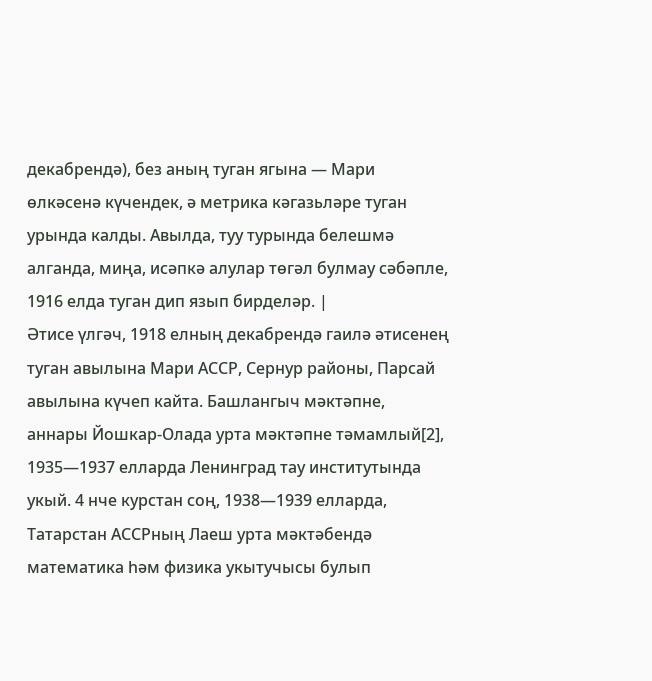декабрендә), без аның туган ягына — Мари өлкәсенә күчендек, ә метрика кәгазьләре туган урында калды. Авылда, туу турында белешмә алганда, миңа, исәпкә алулар төгәл булмау сәбәпле, 1916 елда туган дип язып бирделәр. |
Әтисе үлгәч, 1918 елның декабрендә гаилә әтисенең туган авылына Мари АССР, Сернур районы, Парсай авылына күчеп кайта. Башлангыч мәктәпне, аннары Йошкар-Олада урта мәктәпне тәмамлый[2], 1935—1937 елларда Ленинград тау институтында укый. 4 нче курстан соң, 1938—1939 елларда, Татарстан АССРның Лаеш урта мәктәбендә математика һәм физика укытучысы булып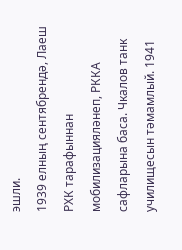эшли.
1939 елның сентябрендә, Лаеш РХК тарафыннан мобилизацияләнеп, РККА сафларына баса. Чкалов танк училищесын тәмамлый. 1941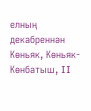елның декабреннән Көньяк, Көньяк-Көнбатыш, II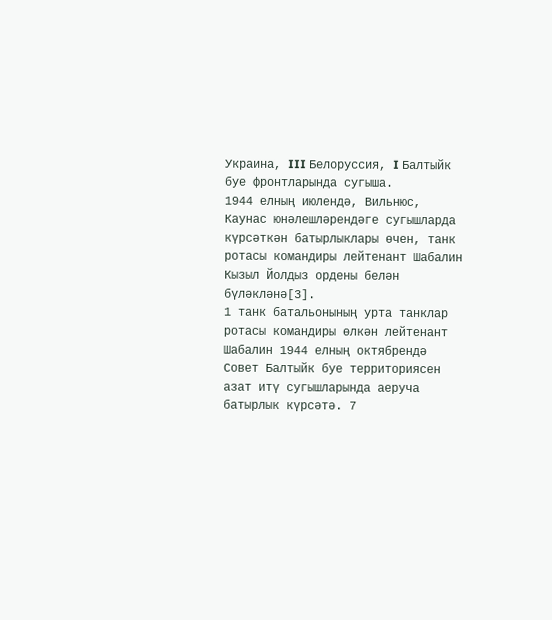Украина, III Белоруссия, I Балтыйк буе фронтларында сугыша.
1944 елның июлендә, Вильнюс, Каунас юнәлешләрендәге сугышларда күрсәткән батырлыклары өчен, танк ротасы командиры лейтенант Шабалин Кызыл Йолдыз ордены белән бүләкләнә[3].
1 танк батальонының урта танклар ротасы командиры өлкән лейтенант Шабалин 1944 елның октябрендә Совет Балтыйк буе территориясен азат итү сугышларында аеруча батырлык күрсәтә. 7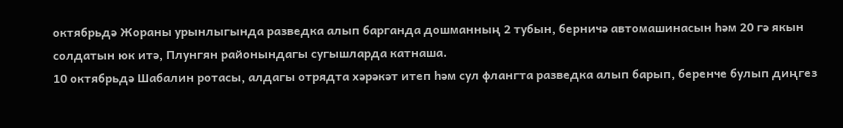октябрьдә Жораны урынлыгында разведка алып барганда дошманның 2 тубын, берничә автомашинасын һәм 20 гә якын солдатын юк итә, Плунгян районындагы сугышларда катнаша.
10 октябрьдә Шабалин ротасы, алдагы отрядта хәрәкәт итеп һәм сул флангта разведка алып барып, беренче булып диңгез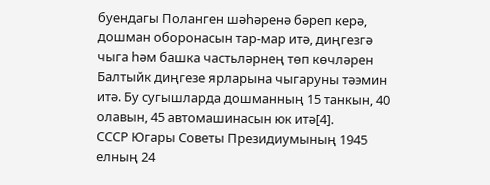буендагы Поланген шәһәренә бәреп керә, дошман оборонасын тар-мар итә, диңгезгә чыга һәм башка частьләрнең төп көчләрен Балтыйк диңгезе ярларына чыгаруны тәэмин итә. Бу сугышларда дошманның 15 танкын, 40 олавын, 45 автомашинасын юк итә[4].
СССР Югары Советы Президиумының 1945 елның 24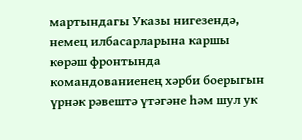мартындагы Указы нигезендә, немец илбасарларына каршы көрәш фронтында командованиенең хәрби боерыгын үрнәк рәвештә үтәгәне һәм шул ук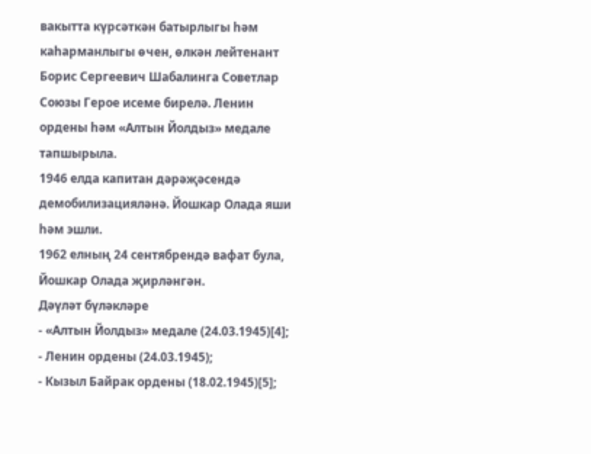вакытта күрсәткән батырлыгы һәм каһарманлыгы өчен, өлкән лейтенант Борис Сергеевич Шабалинга Советлар Союзы Герое исеме бирелә. Ленин ордены һәм «Алтын Йолдыз» медале тапшырыла.
1946 елда капитан дәрәҗәсендә демобилизацияләнә. Йошкар Олада яши һәм эшли.
1962 елның 24 сентябрендә вафат була, Йошкар Олада җирләнгән.
Дәүләт бүләкләре
- «Алтын Йолдыз» медале (24.03.1945)[4];
- Ленин ордены (24.03.1945);
- Кызыл Байрак ордены (18.02.1945)[5];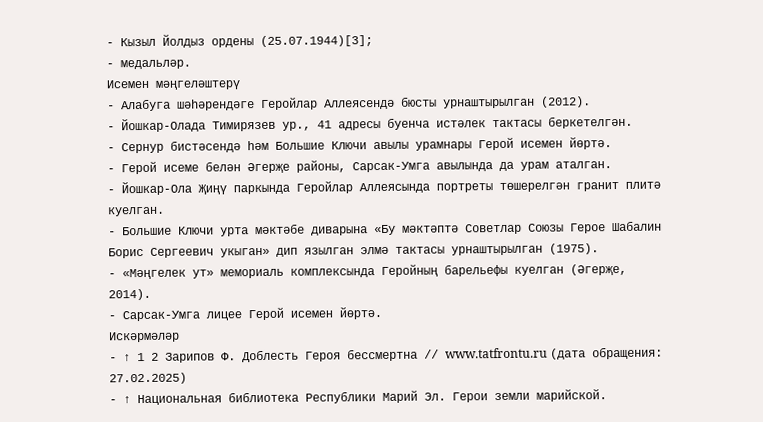- Кызыл Йолдыз ордены (25.07.1944)[3];
- медальләр.
Исемен мәңгеләштерү
- Алабуга шәһәрендәге Геройлар Аллеясендә бюсты урнаштырылган (2012).
- Йошкар-Олада Тимирязев ур., 41 адресы буенча истәлек тактасы беркетелгән.
- Сернур бистәсендә һәм Большие Ключи авылы урамнары Герой исемен йөртә.
- Герой исеме белән Әгерҗе районы, Сарсак-Умга авылында да урам аталган.
- Йошкар-Ола Җиңү паркында Геройлар Аллеясында портреты төшерелгән гранит плитә куелган.
- Большие Ключи урта мәктәбе диварына «Бу мәктәптә Советлар Союзы Герое Шабалин Борис Сергеевич укыган» дип язылган элмә тактасы урнаштырылган (1975).
- «Мәңгелек ут» мемориаль комплексында Геройның барельефы куелган (Әгерҗе, 2014).
- Сарсак-Умга лицее Герой исемен йөртә.
Искәрмәләр
- ↑ 1 2 Зарипов Ф. Доблесть Героя бессмертна // www.tatfrontu.ru (дата обращения: 27.02.2025)
- ↑ Национальная библиотека Республики Марий Эл. Герои земли марийской.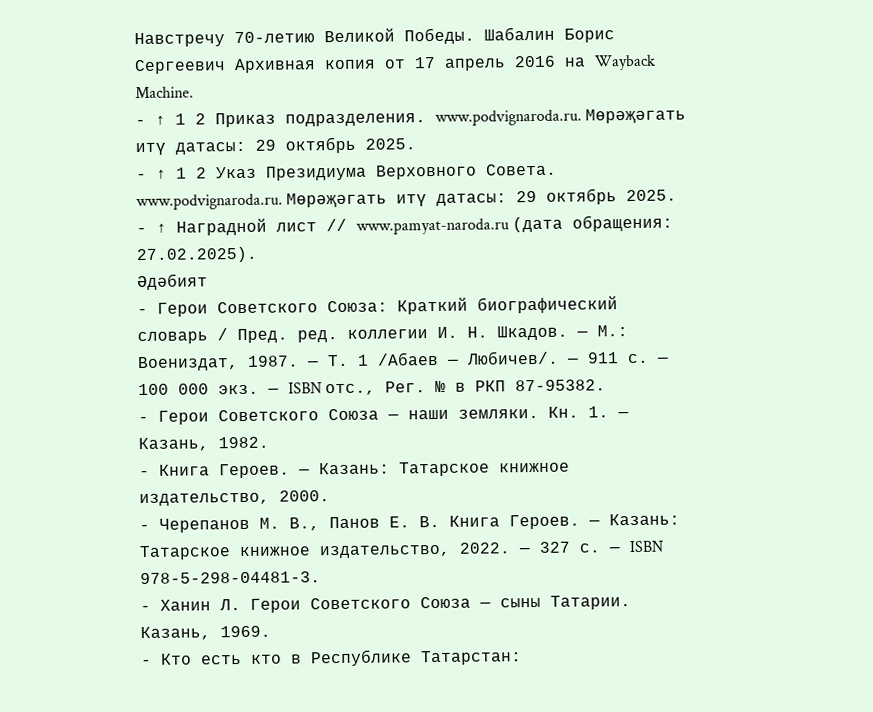Навстречу 70-летию Великой Победы. Шабалин Борис Сергеевич Архивная копия от 17 апрель 2016 на Wayback Machine.
- ↑ 1 2 Приказ подразделения. www.podvignaroda.ru. Мөрәҗәгать итү датасы: 29 октябрь 2025.
- ↑ 1 2 Указ Президиума Верховного Совета. www.podvignaroda.ru. Мөрәҗәгать итү датасы: 29 октябрь 2025.
- ↑ Наградной лист // www.pamyat-naroda.ru (дата обращения: 27.02.2025).
Әдәбият
- Герои Советского Союза: Краткий биографический словарь / Пред. ред. коллегии И. Н. Шкадов. — М.: Воениздат, 1987. — Т. 1 /Абаев — Любичев/. — 911 с. — 100 000 экз. — ISBN отс., Рег. № в РКП 87-95382.
- Герои Советского Союза — наши земляки. Кн. 1. — Казань, 1982.
- Книга Героев. — Казань: Татарское книжное издательство, 2000.
- Черепанов М. В., Панов Е. В. Книга Героев. — Казань: Татарское книжное издательство, 2022. — 327 с. — ISBN 978-5-298-04481-3.
- Ханин Л. Герои Советского Союза — сыны Татарии. Казань, 1969.
- Кто есть кто в Республике Татарстан: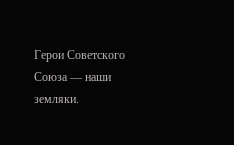Герои Советского Союза — наши земляки.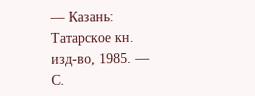— Казань: Татарское кн. изд-во, 1985. — С.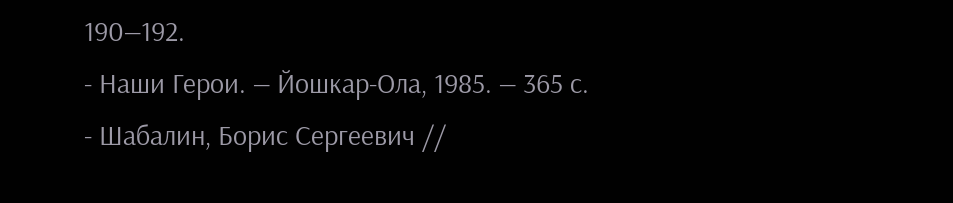190—192.
- Наши Герои. — Йошкар-Ола, 1985. — 365 с.
- Шабалин, Борис Сергеевич //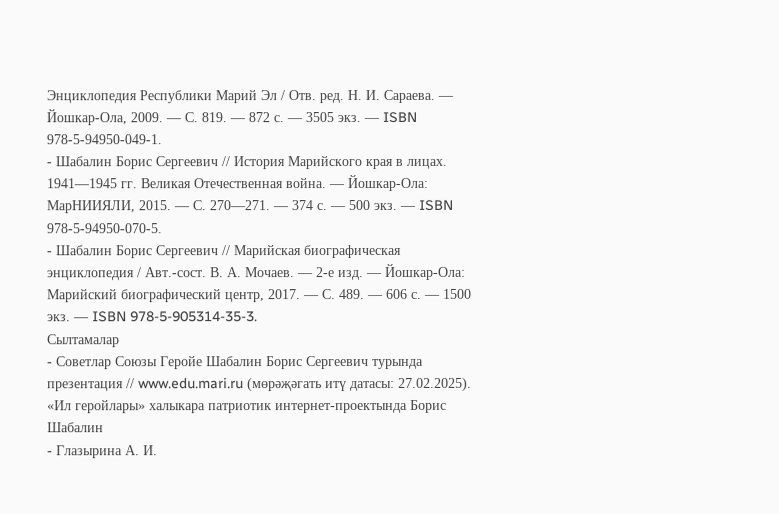Энциклопедия Республики Марий Эл / Отв. ред. Н. И. Сараева. — Йошкар-Ола, 2009. — С. 819. — 872 с. — 3505 экз. — ISBN 978-5-94950-049-1.
- Шабалин Борис Сергеевич // История Марийского края в лицах. 1941—1945 гг. Великая Отечественная война. — Йошкар-Ола: МарНИИЯЛИ, 2015. — С. 270—271. — 374 с. — 500 экз. — ISBN 978-5-94950-070-5.
- Шабалин Борис Сергеевич // Марийская биографическая энциклопедия / Авт.-сост. В. А. Мочаев. — 2-е изд. — Йошкар-Ола: Марийский биографический центр, 2017. — С. 489. — 606 с. — 1500 экз. — ISBN 978-5-905314-35-3.
Сылтамалар
- Советлар Союзы Геройе Шабалин Борис Сергеевич турында презентация // www.edu.mari.ru (мөрәҗәгать итү датасы: 27.02.2025).
«Ил геройлары» халыкара патриотик интернет-проектында Борис Шабалин
- Глазырина А. И.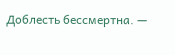Доблесть бессмертна. —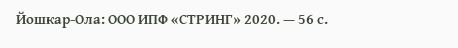Йошкар-Ола: ООО ИПФ «СТРИНГ» 2020. — 56 с.